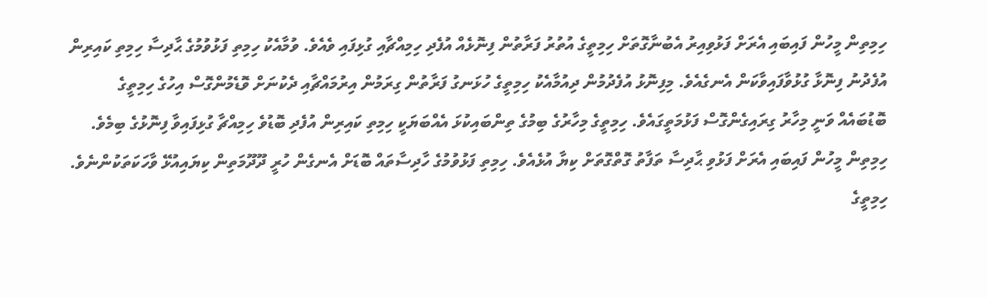ހިމިތިން މީހުން ފައިބައި އެރަށް ފަޅުވިއިރު އެބުނާގޮތަށް ހިމިތީގެ އުތުރު ފަރާތުން ފިނޮޅެއް އުފެދި ހިމިއްޗާއި ގުޅިފައި ވެއެވެ. ވުމާއެކު ހިމިތި ފަޅުވުމުގެ ޙާދިސާ ހިމިތި ކައިރިން އުފެދުނު ފިނޮޅާ ގުޅުވާފައިވާކަން އެނގެއެވެ. މިފިނޮޅު އުފެދުމުން ދިއުމާއެކު ހިމިތީގެ ހުޅަނގު ފަރާތުން ގިރަމުން އިރުމައްޗާއި ދެކުނަށް ވޮޑެމުންގޮސް އިހުގެ ހިމިތީގެ ބޮޑުބައެއް ވަނީ މިހާރު ގިރައިގެންގޮސް ފަޅުމަތީގައެވެ. ހިމިތީގެ މިހާރުގެ ބިމުގެ ތިންބައިކުޅަ އެއްބަޔަކީ ހިމިތި ކައިރިން އުފެދި ބޮޑުވެ ހިމިއްޗާ ގުޅިފައިވާ ފިނޮޅުގެ ބިމެވެ.
ހިމިތިން މީހުން ފައިބައި އެރަށް ފަޅުވި ޙާދިސާ ތަފާތު ގޮތްގޮތަށް ކިޔާ އުޅެއެވެ. ހިމިތި ފަޅުވުމުގެ ހާދިސާތައް ބޮޑަށް އެނގެން ހުރީ ދޫދޫމަތިން ކިޔައިއުޅޭ ވާހަކަތަކުންނެވެ. ހިމިތީގެ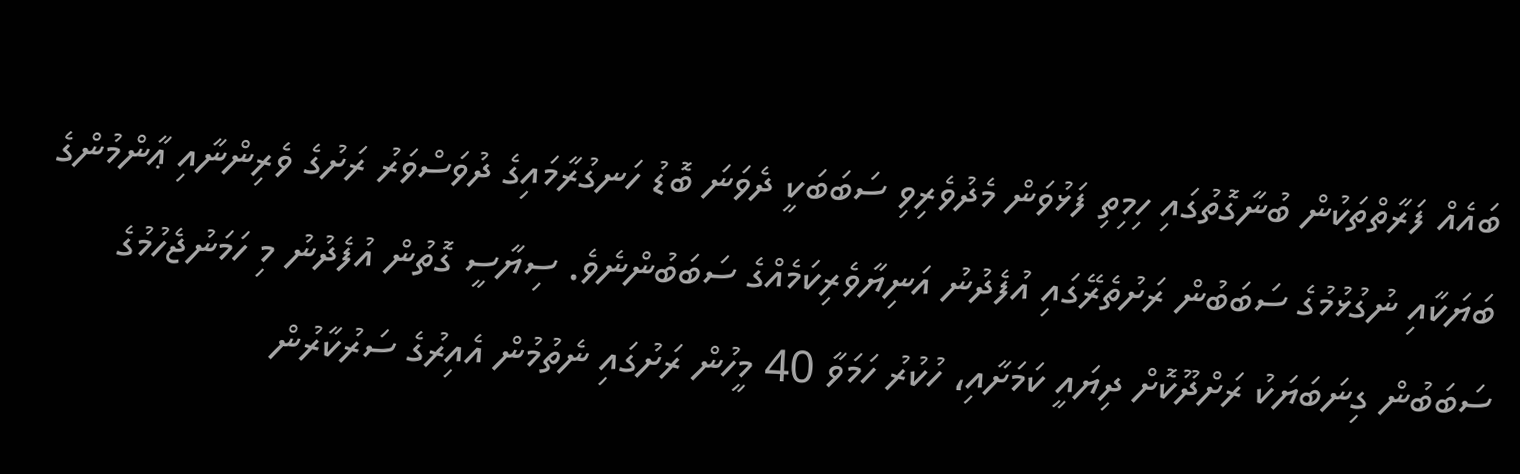ބައެއް ފަރާތްތަކުން ބުނާގޮތުގައި ހިމިތި ފަޅުވަން މެދުވެރިވި ސަބަބަކީ ދެވަނަ ބޮޑު ހަނގުރާމައިގެ ދުވަސްވަރު ރަށުގެ ވެރިންނާއި ޢާންމުންގެ ބަޔަކާއި ނުގުޅުމުގެ ސަބަބުން ރަށުތެރޭގައި އުފެދުނު އަނިޔާވެރިކަމެއްގެ ސަބަބުންނެވެ. ސިޔާސީ ގޮތުން އުފެދުނު މި ހަމަނުޖެހުމުގެ ސަބަބުން ގިނަބަޔަކު ރަށްދޫކޮށް ދިޔައީ ކަމަށާއި، ހުކުރު ހަމަވާ 40 މީހުން ރަށުގައި ނެތުމުން އެއިރުގެ ސަރުކާރުން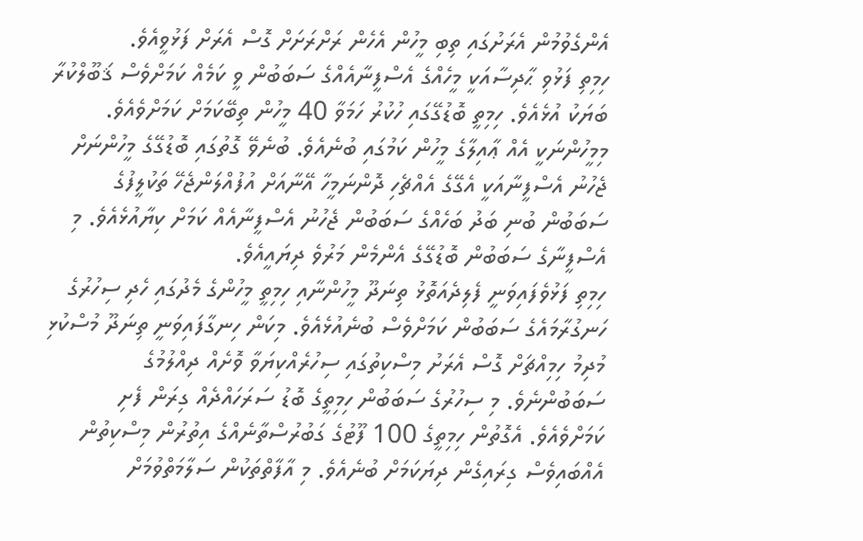އެންގެވުމުން އެރަށުގައި ތިބި މީހުން އެހެން ރަށްރަށަށް ގޮސް އެރަށް ފަޅުވީއެވެ.
ހިމިތި ފަޅުވި ޙާދިސާއަކީ މީހެއްގެ އެސްފީނާއެއްގެ ސަބަބުން ވީ ކަމެއް ކަމަށްވެސް ޤަބޫލްކުރާ ބަޔަކު އުޅެއެވެ. ހިމިތީ ބޮޑުގޭގައި ހުކުރު ހަމަވާ 40 މީހުން ތިބޭކަމަށް ކަމަށްވެއެވެ. މިމީހުންނަކީ އެއް ޢާއިލާގެ މީހުން ކަމުގައި ބުނެއެވެ. ބުނެވޭ ގޮތުގައި ބޮޑުގޭގެ މީހުންނަށް ޖެހުނު އެސްފީނާއަކީ އެގޭގެ އެއްޗެހި ދޮންނަމީހާ އޭނާއަށް އުފުއްލަންޖެހޭ ތަކުލީފުގެ ސަބަބުން ބުނި ބަދު ބަހެއްގެ ސަބަބުން ޖެހުނު އެސްފީނާއެއް ކަމަށް ކިޔާއުޅެއެވެ. މި އެސްފީނާގެ ސަބަބުން ބޮޑުގޭގެ އެންމެން މަރުވެ ދިޔައީއެވެ.
ހިމިތި ފަޅުވެފައިވަނީ ފެލިދެއަތޮޅު ތިނަދޫ މީހުންނާއި ހިމިތީ މީހުންގެ މެދުގައި ހެދި ސިހުރުގެ ހަނގުރާމައެގެ ސަބަބުން ކަމަށްވެސް ބުނެއުޅެއެވެ. މިކަން ހިނގާފައިވަނީ ތިނަދޫ މުސްކުޅި މުދިމު ހިމިއްޗަށް ގޮސް އެރަށު މިސްކިތުގައި ސިހުރެއްކިޔަވާ ވޮށެއް ދިއްލުމުގެ ސަބަބުންނެވެ. މި ސިހުރުގެ ސަބަބުން ހިމިތީގެ ބޮޑު ސަރަހައްދެއް ގިރަން ފެށި ކަމަށްވެއެވެ. އެގޮތުން ހިމިތީގެ 100 ފޫޓުގެ ގަބުރުސްތާނެއްގެ އިތުރުން މިސްކިތުން އެއްބައިވެސް ގިރައިގެން ދިޔަކަމަށް ބުނެއެވެ. މި އާފާތްތަކުން ސަލާމަތްވުމަށް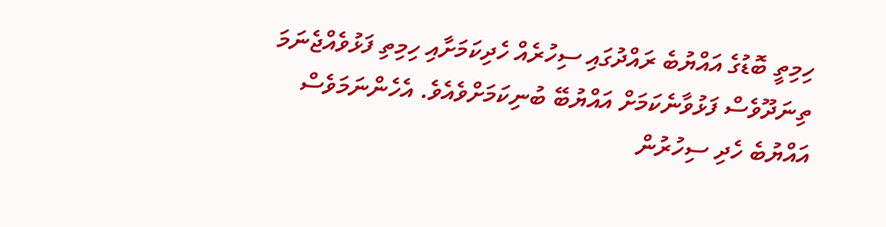ހިމިތީ ބޮޑުގެ އައްޔުބެ ރައްދުގައި ސިހުރެއް ހެދިކަމަށާއި ހިމިތި ފަޅުވެއްޖެނަމަ ތިނަދޫވެސް ފަޅުވާނެކަމަށް އައްޔުބޭ ބުނިކަމަށްވެއެވެ. އެހެންނަމަވެސް އައްޔުބެ ހެދި ސިހުރުން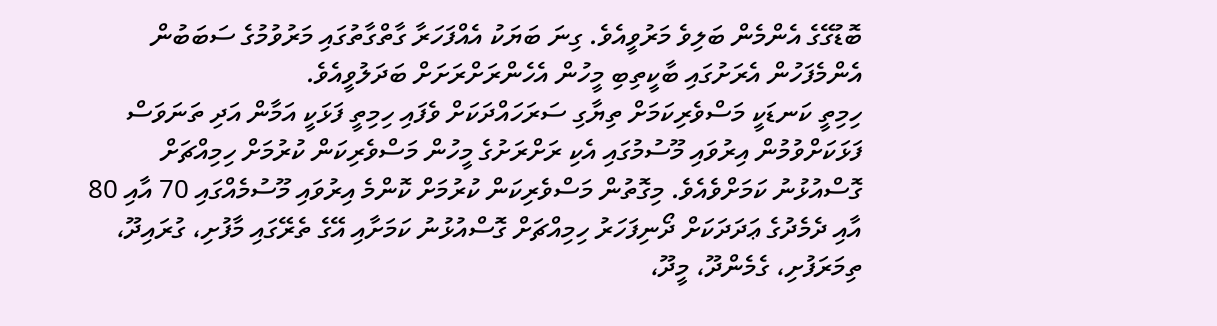ބޮޑުގޭގެ އެންމެން ބަލިވެ މަރުވީއެވެ. ގިނަ ބަޔަކު އެއްފަހަރާ ގާތްގާތުގައި މަރުވުމުގެ ސަބަބުން އެންމެފަހުން އެރަށުގައި ބާކީތިބި މީހުން އެހެންރަށްރަށަށް ބަދަލުވީއެވެ.
ހިމިތީ ކަނޑަކީ މަސްވެރިކަމަށް ތިޔާގި ސަރަހައްދަކަށް ވެފައި ހިމިތީ ފަޅަކީ އަމާން އަދި ތަނަވަސް ފަޅަކަށްވުމުން އިރުވައި މޫސުމުގައި އެކި ރަށްރަށުގެ މީހުން މަސްވެރިކަން ކުރުމަށް ހިމިއްޗަށް ގޮސްއުޅުނު ކަމަށްވެއެވެ. މިގޮތުން މަސްވެރިކަން ކުރުމަށް ކޮންމެ އިރުވައި މޫސުމެއްގައި 70 އާއި 80 އާއި ދެމެދުގެ ޢަދަދަކަށް ދޯނިފަހަރު ހިމިއްޗަށް ގޮސްއުޅުނު ކަމަށާއި އޭގެ ތެރޭގައި މާފުށި، ގުރައިދޫ، ތިމަރަފުށި، ގެމެންދޫ، މީދޫ،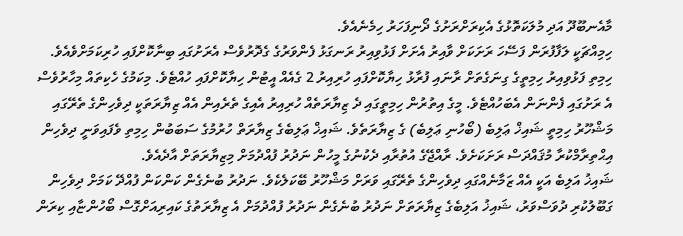މާއެނބޫދޫ އަދި މުލަކަތޮޅުގެ އެކިރަށްރަށުގެ ދޯނިފަހަރު ހިމެނެއެވެ.
ހިމިއްޗަކީ ލަފާފުރަން ފަސޭހަ ރަށަކަށް ވާއިރު އެށަށް ފަޅުވިއިރު ރަނގަޅު ފެންވަރުގެ ގެދޮރުވެސް އެރަށުގައި ބިނާކޮށްފައި ހުރިކަމަށްވެއެވެ. ހިމިތި ފަޅުވިއިރު ހިމިތީގެ ގިނަގެތަށް ރާނައި ފުރާޅު ހިޔާކޮށްފައި ހުރިއިރު 2 ގެއެއް އީޓުން ހިޔާކޮށްފައި ހުއްޓެވެ. މިކަމުގެ ހެކިތައް މިހާރުވެސް އެ ރަށުގައި ފެންނަން އެބަހުއްޓެވެ. މީގެ އިތުރުން ހިމިތީގައި ދެ ޒިޔާރަތެއް ހުރިއިރު އެއިގެ ތެރެއިން އެއް ޒިޔާރަތަކީ ދިވެހިންގެ ތެރޭގައި މަޝްހޫރު ހިމިތީ ޝައިޚް ޢަލިބެ (ބޯހުނި ޢަލިބެ) ގެ ޒިޔާރަތެވެ. ޝައިޚް ޢަލިބެގެ ޒިޔާރަތް ހުރުމުގެ ސަބަބުން ހިމިތި ވެފައިވަނީ ދިވެހިން އިޙްތިރާމްކުރާ މުޤައްދަސް ރަށަކަށެވެ. ރާއްޖޭގެ އުތުރާއި ދެކުނުގެ މީހުން ނަދުރު ފުއްދުމަށް މިޒިޔާރަތަށް އާދެއެވެ.
ޝައިޚު އަލިބެ އަކީ އެއް ޒަމާނެއްގައި ދިވެހިންގެ ތެރޭގައި ވަރަށް މަޝްހޫރު ބޭކަލެކެވެ. ނަދުރު ބުނެގެން ކަންކަން ފުއްދޭ ކަމަށް ދިވެހިން ގަބޫލުކުރި ދުވަސްވަރު، ޝައިޚު އަލިބެގެ ޒިޔާރަތަށް ނަދުރު ބުނެގެން ނަދުރު ފުއްދުމަށް އެ ޒިޔާރަތުގެ ކައިރިއަށްގޮސް ބޯހުންޏާއި ކިރަން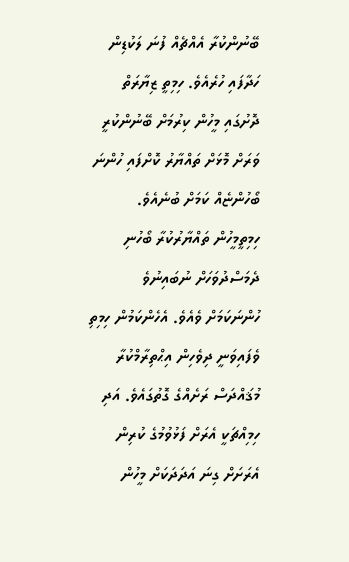ބޭނުންކުރާ އެއްޗެއް ފުނަ ލަކުޑިން ހަދާފައި ހުރެއެވެ. ހިމިތީ ޒިޔާރަތް ދޮށުގައި މީހުން ކިރުމަށް ބޭނުންކުރީ ވަރަށް މޮޅަށް ތައްޔާރު ކޮށްފައި ހުންނަ ބޯހުންޏެއް ކަމަށް ބުނެއެވެ. ހިމިތީމީހުން ތައްޔާރުކުރާ ބޯހުނި ދެމަސްދުވަހަށް ނުބައިނުވެ ހުންނަކަމަށް ވެއެވެ. އެހެންކަމުން ހިމިތި ވެފައިވަނީ ދިވެހިން އިޙްތިރާމްކުރާ މުޤައްދަސް ރަށެއްގެ ގޮތުގައެވެ. އަދި ހިމިއްޗަކީ އެރަށް ފަޅުވުމުގެ ކުރިން އެރަށަށް ގިނަ އަދަދަކަށް މީހުން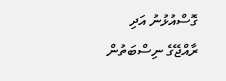ގޮސްއުޅުނު އަދި ރާއްޖޭގެ ނިސްބަތުން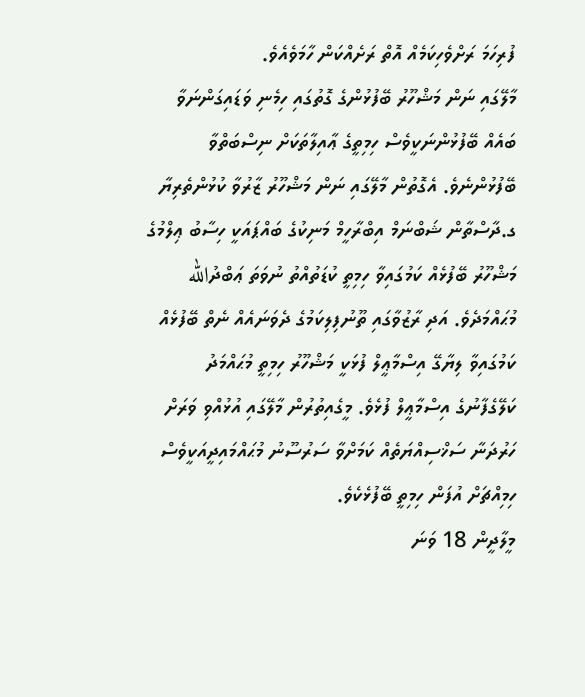ފުރިހަމަ ރަށްވެހިކަމެއް އޮތް ރަށެއްކަން ހާމަވެއެވެ.
މާލޭގައި ނަން މަޝްހޫރު ބޭފުޅުންގެ ގޮތުގައި ހިމެނި ވަޑައިގަންނަވާ ބައެއް ބޭފުޅުންނަކީވެސް ހިމިތީގެ ޢާއިލާތަކަށް ނިސްބަތްވާ ބޭފުޅުންނެވެ. އެގޮތުން މާލޭގައި ނަން މަޝްހޫރު ޒާރުވާ ކުޅުންތެރިޔާ ގ.ދާސްތާން ޝަބްނަމް އިބްރާހީމް މަނިކުގެ ބައްޕައަކީ ހިސާބު ޢިލްމުގެ މަޝްހޫރު ބޭފުޅެއް ކަމުގައިވާ ހިމިތީ ކުޑަތުއްތު ނުވަތަ ޢަބްދުالله މުޙައްމަދެވެ. އަދި ރާޒުވާގައި ތޫނުފިލިކަމުގެ ދެވަނައެއް ނެތް ބޭފުޅެއް ކަމުގައިވާ ލިޔާގޭ އިސްމާޢީލް ފުޅަކީ މަޝްހޫރު ހިމިތީ މުޙައްމަދު ކަލޭގެފާނުގެ އިސްމާޢީލް ފުޅެވެ. މީގެއިތުރުން މާލޭގައި އުޅުއްވި ވަރަށް ހަރުދަނާ ސަޚްސިއްޔަތެއް ކަމަށްވާ ސަރުސޫނު މުޙައްމައިދީއަކީވެސް ހިމިއްޗަށް އުފަން ހިމިތީ ބޭފުޅެކެވެ.
މީލާދީން 18 ވަނަ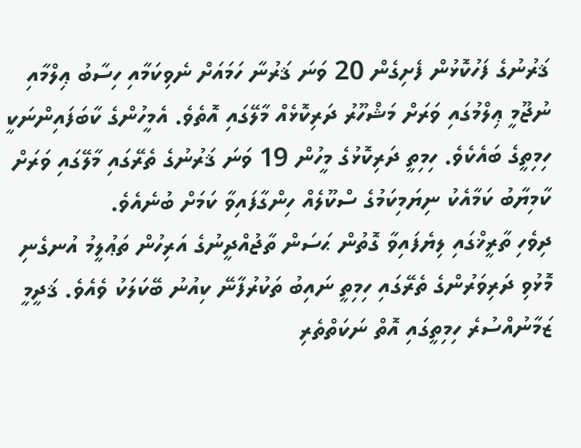ޤަރުނުގެ ފަހުކޮޅުން ފެށިގެން 20 ވަނަ ޤަރުނާ ހަމައަށް ނެވިކަމާއި ހިސާބު ޢިލްމާއި ނުޖޫމީ ޢިލްމުގައި ވަރަށް މަޝްހޫރު ދަރިކޮޅެއް މާލޭގައި އޮތެވެ. އެމީހުންގެ ކާބަފައިންނަކީ ހިމިތީގެ ބައެކެވެ. ހިމިތީ ދަރިކޮޅުގެ މީހުން 19 ވަނަ ޤަރުނުގެ ތެރޭގައި މާލޭގައި ވަރަށް ކާމިޔާބު ކަމާއެކު ނިޔަމިކަމުގެ ސްކޫލެއް ހިންގާފައިވާ ކަމަށް ބުނެއެވެ.
ދިވެހި ތާރީޚްގައި ލިޔެފައިވާ ގޮތުން ޙަސަން ތާޖުއްދީނުގެ އަރިހުން ތަޢުލީމު އުނގެނި މޮޅުވި ދަރިވަރުންގެ ތެރޭގައި ހިމިތީ ނައިބު ތަކުރުފާނޭ ކިއުނު ބޭކަލަކު ވެއެވެ. ޤަދީމީ ޒަމާނުއްސުރެ ހިމިތީގައި އޮތް ނަކަތްތެރި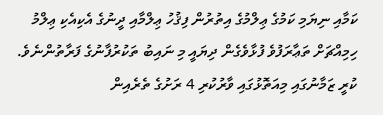ކަމާއި ނިޔަމި ކަމުގެ ޢިލްމުގެ އިތުރުން ފިޤުހު ޢިލްމާއި ދީނުގެ އެކިއެކި ޢިލްމު ހިމިއްޗަށް ތަޢާރަފުވެ ފުޅާވެގެން ދިޔައީ މި ނައިބު ތަކުރުފާނުގެ ފަރާތުންނެވެ.
ކުރީ ޒަމާނުގައި މިއަތޮޅުގައި ވާރުކުރި 4 ރަށުގެ ތެރެއިން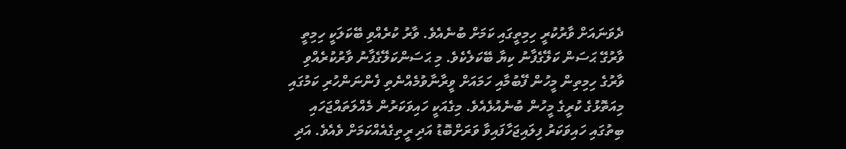ދެވަނައަށް ވާރުކުރީ ހިމިތީގައި ކަމަށް ބުނެއެވެ. ވާރު ކުރެއްވި ބޭކަލަކީ ހިމިތީ ވާރުގޭ ޙަސަން ކަލޭގެފާނު ކިޔާ ބޭކަލެކެވެ. މި ޙަސަންކަލޭގެފާނު ވާރުކުރެއްވި ވާރުގެ ހިމިތިން މީހުން ފޭބުމާއި ހަމައަށް ވީރާނާވުމެއްނެތި ފެންނަންހުރި ކަމުގައި މިއަތޮޅުގެ ކުރީގެ މީހުން ބުނެއުޅެއެވެ. މިގެއަކީ ހައިވަކަރުން މެއްލަތައްޖަހައި ބިތުގައި ހައިވަކަރު ފިލައިޖަހާފައިވާ ވަރަށްބޮޑު އަދި ރީތިގެއެއްކަމަށް ވެއެވެ. އަދި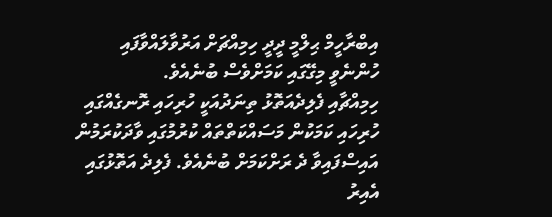އިބްރާހީމް ޙިލްމީ ދީދީ ހިމިއްޗަށް އަރުވާލައްވާފައި ހުންނެވީ މިގޭގައި ކަމަށްވެސް ބުނެއެވެ.
ހިމިއްޗާއި ފެލިދެއަތޮޅު ތިނަދުއަކީ ހުރިހައި ރޮނގެއްގައި ހުރިހައި ކަމަކުން މަސައްކަތްތައް ކުރުމުގައި ވާދަކުރަމުން އައިސްފައިވާ ދެ ރަށްކަމަށް ބުނެއެވެ. ފެލިދެ އަތޮޅުގައި އެއިރު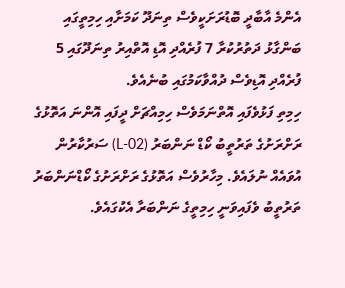އެންމެ އާބާދީ ބޮޑުރަށަކީވެސް ތިނަދޫ ކަމަށާއި ހިމިތީގައި ބަންގާޅު ދަތުރުކުރާ 7 ފުރެއްދި އޮޑި އޮތްއިރު ތިނަދޫގައި 5 ފުރެއްދި އޮޑިވެސް ދުއްވާކަމުގައި ބުނެއެވެ.
ހިމިތި ފަޅުވެފައި އޮތްނަމަވެސް ހިމިއްޗަށް ދީފައި އޮންނަ އަތޮޅުގެ ރަށްރަށުގެ ތަރުތީބު ކޯޑް ނަންބަރު (L-02) ސަރުކާރުން އުވައެއް ނުލައެވެ. މިހާރުވެސް އަތޮޅުގެ ރަށްރަށުގެ ކޯޑްނަންބަރު ތަރުތީބު ވެފައިވަނީ ހިމިތީގެ ނަންބަރާ އެކުގައެވެ.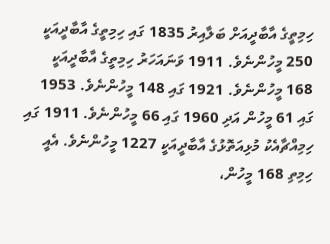ހިމިތީގެ އާބާދީއަށް ބަލާއިރު 1835 ގައި ހިމިތީގެ އާބާދީއަކީ 250 މީހުންނެވެ. 1911 ވަނައަހަރު ހިމިތީގެ އާބާދީއަކީ 168 މީހުންނެވެ. 1921 ގައި 148 މީހުންނެވެ. 1953 ގައި 61 މީހުން އަދި 1960 ގައި 66 މީހުންނެވެ. 1911 ގައި ހިމިއްޗާއެކު މުޅިއަތޮޅުގެ އާބާދީއަކީ 1227 މީހުންނެވެ. އެއީ ހިމިތި 168 މީހުން،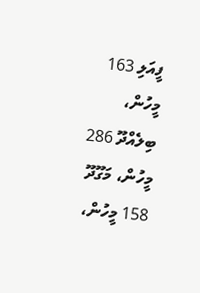ފީއަލި 163 މީހުން، ބިލެއްދޫ 286 މީހުން، މަގޫދޫ 158 މީހުން،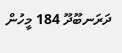ދަރަނބޫދޫ 184 މީހުން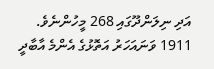އަދި ނިލަންދޫގައި 268 މީހުންނެވެ. 1911 ވަނައަހަރު އަތޮޅުގެ އެންމެ އާބާދީ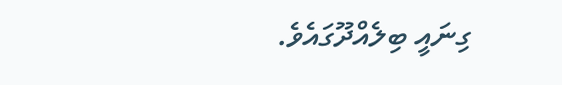ގިނައީ ބިލެއްދޫގައެވެ.